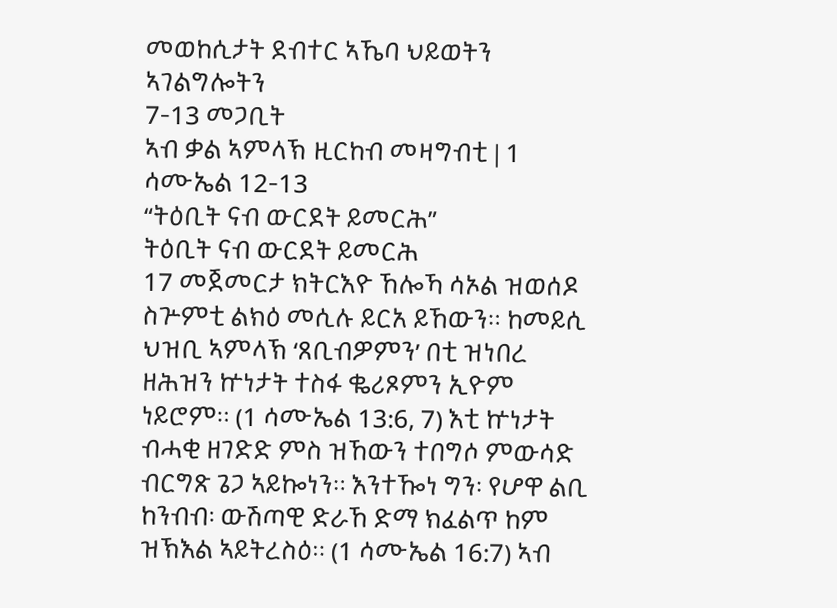መወከሲታት ደብተር ኣኼባ ህይወትን ኣገልግሎትን
7-13 መጋቢት
ኣብ ቃል ኣምላኽ ዚርከብ መዛግብቲ | 1 ሳሙኤል 12-13
“ትዕቢት ናብ ውርደት ይመርሕ”
ትዕቢት ናብ ውርደት ይመርሕ
17 መጀመርታ ክትርእዮ ኸሎኻ ሳኦል ዝወሰዶ ስጕምቲ ልክዕ መሲሉ ይርአ ይኸውን። ከመይሲ ህዝቢ ኣምላኽ ‘ጸቢብዎምን’ በቲ ዝነበረ ዘሕዝን ኵነታት ተስፋ ቈሪጾምን ኢዮም ነይሮም። (1 ሳሙኤል 13:6, 7) እቲ ኵነታት ብሓቂ ዘገድድ ምስ ዝኸውን ተበግሶ ምውሳድ ብርግጽ ጌጋ ኣይኰነን። እንተዀነ ግን፡ የሆዋ ልቢ ከንብብ፡ ውሽጣዊ ድራኸ ድማ ክፈልጥ ከም ዝኽእል ኣይትረስዕ። (1 ሳሙኤል 16:7) ኣብ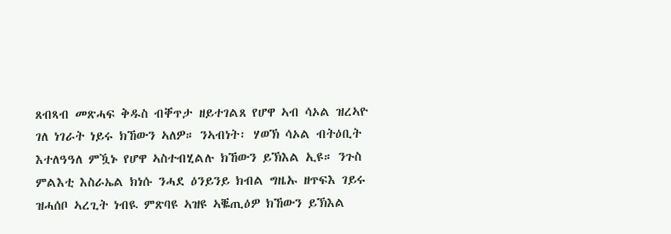ጸብጻብ መጽሓፍ ቅዱስ ብቐጥታ ዘይተገልጸ የሆዋ ኣብ ሳኦል ዝረኣዮ ገለ ነገራት ነይሩ ክኸውን ኣለዎ። ንኣብነት፡ ሃወኽ ሳኦል ብትዕቢት እተለዓዓለ ምዃኑ የሆዋ ኣስተብሂልሉ ክኸውን ይኽእል ኢዩ። ንጉስ ምልእቲ እስራኤል ክነሱ ንሓደ ዕንይንይ ክብል ግዜኡ ዘጥፍእ ገይሩ ዝሓሰቦ ኣረጊት ነብዪ ምጽባዩ ኣዝዩ ኣቘጢዕዎ ክኸውን ይኽእል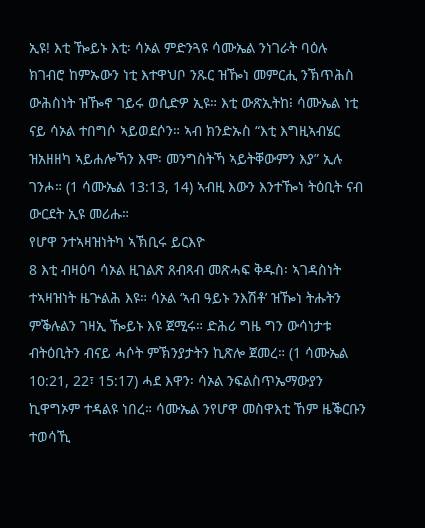ኢዩ! እቲ ዀይኑ እቲ፡ ሳኦል ምድንጓዩ ሳሙኤል ንነገራት ባዕሉ ክገብሮ ከምኡውን ነቲ እተዋህቦ ንጹር ዝዀነ መምርሒ ንኽጥሕስ ውሕስነት ዝዀኖ ገይሩ ወሲድዎ ኢዩ። እቲ ውጽኢትከ፧ ሳሙኤል ነቲ ናይ ሳኦል ተበግሶ ኣይወደሶን። ኣብ ክንድኡስ “እቲ እግዚኣብሄር ዝአዘዘካ ኣይሐሎኻን እሞ፡ መንግስትኻ ኣይትቐውምን እያ” ኢሉ ገንሖ። (1 ሳሙኤል 13:13, 14) ኣብዚ እውን እንተዀነ ትዕቢት ናብ ውርደት ኢዩ መሪሑ።
የሆዋ ንተኣዛዝነትካ ኣኽቢሩ ይርእዮ
8 እቲ ብዛዕባ ሳኦል ዚገልጽ ጸብጻብ መጽሓፍ ቅዱስ፡ ኣገዳስነት ተኣዛዝነት ዜጕልሕ እዩ። ሳኦል ‘ኣብ ዓይኑ ንእሽቶ’ ዝዀነ ትሑትን ምቕሉልን ገዛኢ ዀይኑ እዩ ጀሚሩ። ድሕሪ ግዜ ግን ውሳነታቱ ብትዕቢትን ብናይ ሓሶት ምኽንያታትን ኪጽሎ ጀመረ። (1 ሳሙኤል 10:21, 22፣ 15:17) ሓደ እዋን፡ ሳኦል ንፍልስጥኤማውያን ኪዋግኦም ተዳልዩ ነበረ። ሳሙኤል ንየሆዋ መስዋእቲ ኸም ዜቕርቡን ተወሳኺ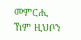መምርሒ ኸም ዚህቦን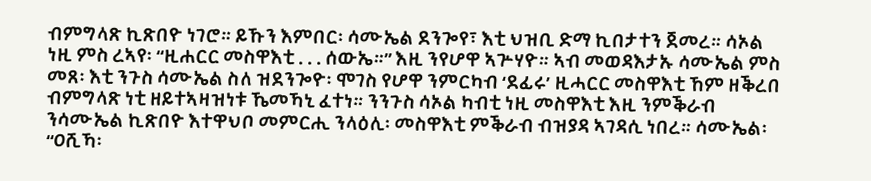ብምግላጽ ኪጽበዮ ነገሮ። ይኹን እምበር፡ ሳሙኤል ደንጐየ፣ እቲ ህዝቢ ድማ ኪበታተን ጀመረ። ሳኦል ነዚ ምስ ረኣየ፡ “ዚሐርር መስዋእቲ . . . ሰውኤ።” እዚ ንየሆዋ ኣጕሃዮ። ኣብ መወዳእታኡ ሳሙኤል ምስ መጸ፡ እቲ ንጉስ ሳሙኤል ስለ ዝደንጐዮ፡ ሞገስ የሆዋ ንምርካብ ‘ደፊሩ’ ዚሓርር መስዋእቲ ኸም ዘቕረበ ብምግላጽ ነቲ ዘይተኣዛዝነቱ ኼመኻኒ ፈተነ። ንንጉስ ሳኦል ካብቲ ነዚ መስዋእቲ እዚ ንምቕራብ ንሳሙኤል ኪጽበዮ እተዋህቦ መምርሒ ንላዕሊ፡ መስዋእቲ ምቕራብ ብዝያዳ ኣገዳሲ ነበረ። ሳሙኤል፡ “ዐሺኻ፡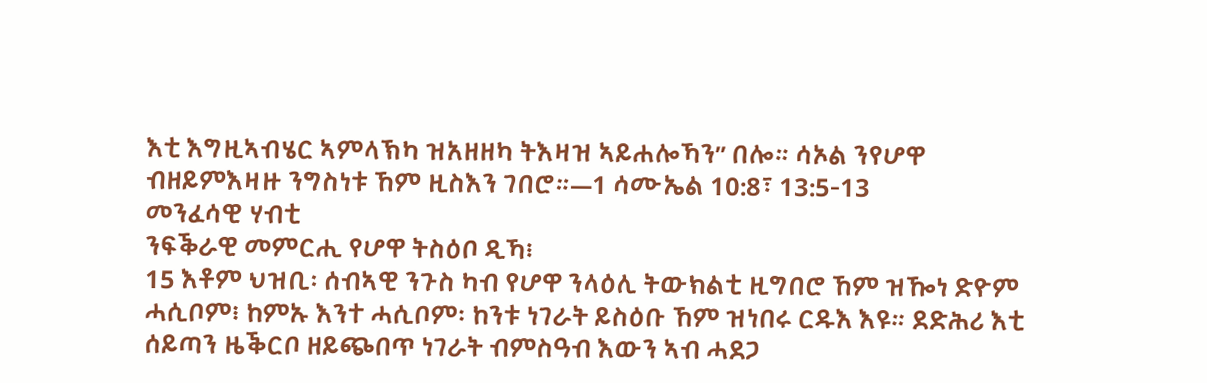እቲ እግዚኣብሄር ኣምላኽካ ዝአዘዘካ ትእዛዝ ኣይሐሎኻን” በሎ። ሳኦል ንየሆዋ ብዘይምእዛዙ ንግስነቱ ኸም ዚስእን ገበሮ።—1 ሳሙኤል 10:8፣ 13:5-13
መንፈሳዊ ሃብቲ
ንፍቕራዊ መምርሒ የሆዋ ትስዕቦ ዲኻ፧
15 እቶም ህዝቢ፡ ሰብኣዊ ንጉስ ካብ የሆዋ ንላዕሊ ትውክልቲ ዚግበሮ ኸም ዝዀነ ድዮም ሓሲቦም፧ ከምኡ እንተ ሓሲቦም፡ ከንቱ ነገራት ይስዕቡ ኸም ዝነበሩ ርዱእ እዩ። ደድሕሪ እቲ ሰይጣን ዜቕርቦ ዘይጭበጥ ነገራት ብምስዓብ እውን ኣብ ሓደጋ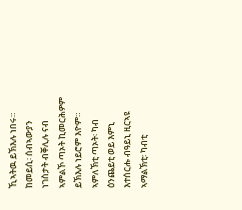ኺኣትዉ ይኽእሉ ነበሩ። ከመይሲ፡ ሰብኣውያን ነገስታት ብቐሊሉ ናብ ኣምልኾ ጣኦት ኪመርሕዎም ይኽእሉ ነይሮም እዮም። ኣምለኽቲ ጣኦት፡ ካብ ዕንጨይቲ ወይ እምኒ እተሰርሑ ብዓይኒ ዚርኣዩ ኣማልኽቲ፡ ካብቲ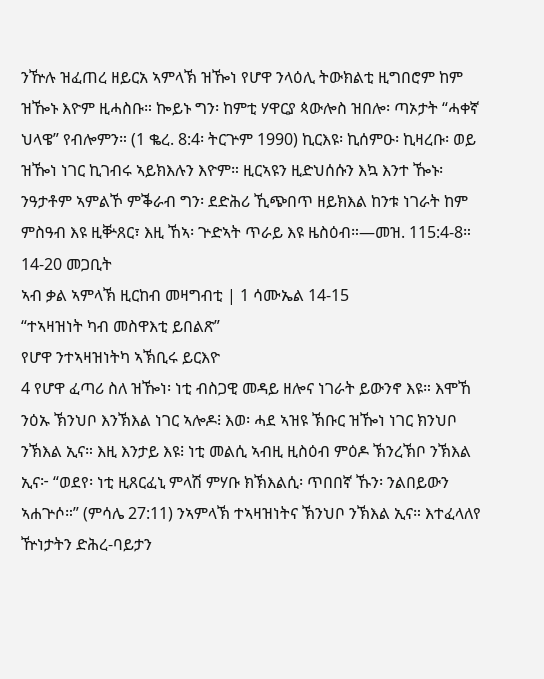ንዅሉ ዝፈጠረ ዘይርአ ኣምላኽ ዝዀነ የሆዋ ንላዕሊ ትውክልቲ ዚግበሮም ከም ዝዀኑ እዮም ዚሓስቡ። ኰይኑ ግን፡ ከምቲ ሃዋርያ ጳውሎስ ዝበሎ፡ ጣኦታት “ሓቀኛ ህላዌ” የብሎምን። (1 ቈረ. 8:4፡ ትርጕም 1990) ኪርእዩ፡ ኪሰምዑ፡ ኪዛረቡ፡ ወይ ዝዀነ ነገር ኪገብሩ ኣይክእሉን እዮም። ዚርኣዩን ዚድህሰሱን እኳ እንተ ዀኑ፡ ንዓታቶም ኣምልኾ ምቕራብ ግን፡ ደድሕሪ ኺጭበጥ ዘይክእል ከንቱ ነገራት ከም ምስዓብ እዩ ዚቝጸር፣ እዚ ኸኣ፡ ጕድኣት ጥራይ እዩ ዜስዕብ።—መዝ. 115:4-8።
14-20 መጋቢት
ኣብ ቃል ኣምላኽ ዚርከብ መዛግብቲ | 1 ሳሙኤል 14-15
“ተኣዛዝነት ካብ መስዋእቲ ይበልጽ”
የሆዋ ንተኣዛዝነትካ ኣኽቢሩ ይርእዮ
4 የሆዋ ፈጣሪ ስለ ዝዀነ፡ ነቲ ብስጋዊ መዳይ ዘሎና ነገራት ይውንኖ እዩ። እሞኸ ንዕኡ ኽንህቦ እንኽእል ነገር ኣሎዶ፧ እወ፡ ሓደ ኣዝዩ ኽቡር ዝዀነ ነገር ክንህቦ ንኽእል ኢና። እዚ እንታይ እዩ፧ ነቲ መልሲ ኣብዚ ዚስዕብ ምዕዶ ኽንረኽቦ ንኽእል ኢና፦ “ወደየ፡ ነቲ ዚጸርፈኒ ምላሽ ምሃቡ ክኽእልሲ፡ ጥበበኛ ኹን፡ ንልበይውን ኣሐጕሶ።” (ምሳሌ 27:11) ንኣምላኽ ተኣዛዝነትና ኽንህቦ ንኽእል ኢና። እተፈላለየ ዅነታትን ድሕረ-ባይታን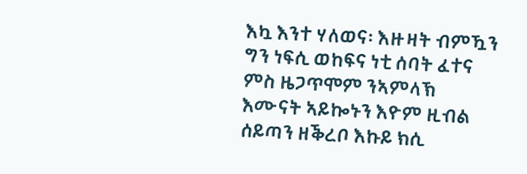እኳ እንተ ሃለወና፡ እዙዛት ብምዃን ግን ነፍሲ ወከፍና ነቲ ሰባት ፈተና ምስ ዜጋጥሞም ንኣምላኽ እሙናት ኣይኰኑን እዮም ዚብል ሰይጣን ዘቕረቦ እኩይ ክሲ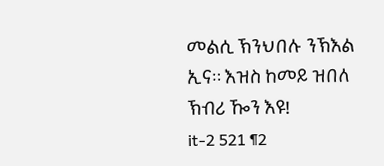መልሲ ኽንህበሉ ንኽእል ኢና። እዝስ ከመይ ዝበለ ኽብሪ ዀን እዩ!
it-2 521 ¶2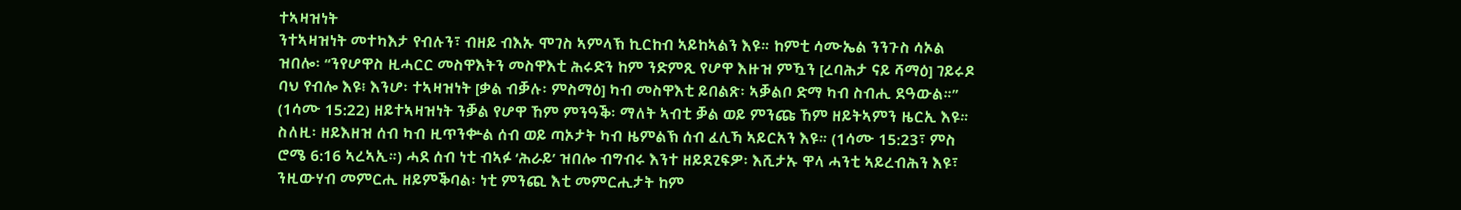ተኣዛዝነት
ንተኣዛዝነት መተካእታ የብሉን፣ ብዘይ ብእኡ ሞገስ ኣምላኽ ኪርከብ ኣይከኣልን እዩ። ከምቲ ሳሙኤል ንንጉስ ሳኦል ዝበሎ፡ “ንየሆዋስ ዚሓርር መስዋእትን መስዋእቲ ሕሩድን ከም ንድምጺ የሆዋ እዙዝ ምዃን [ረባሕታ ናይ ሻማዕ] ገይሩዶ ባህ የብሎ እዩ፧ እንሆ፡ ተኣዛዝነት [ቃል ብቓሉ፡ ምስማዕ] ካብ መስዋእቲ ይበልጽ፡ ኣቓልቦ ድማ ካብ ስብሒ ደዓውል።” (1ሳሙ 15:22) ዘይተኣዛዝነት ንቓል የሆዋ ኸም ምንዓቕ፡ ማለት ኣብቲ ቓል ወይ ምንጩ ኸም ዘይትኣምን ዜርኢ እዩ። ስለዚ፡ ዘይእዘዝ ሰብ ካብ ዚጥንቍል ሰብ ወይ ጣኦታት ካብ ዜምልኽ ሰብ ፈሊኻ ኣይርአን እዩ። (1ሳሙ 15:23፣ ምስ ሮሜ 6:16 ኣረኣኢ።) ሓደ ሰብ ነቲ ብኣፉ ‘ሕራይ’ ዝበሎ ብግብሩ እንተ ዘይደጊፍዎ፡ እሺታኡ ዋላ ሓንቲ ኣይረብሕን እዩ፣ ንዚውሃብ መምርሒ ዘይምቕባል፡ ነቲ ምንጪ እቲ መምርሒታት ከም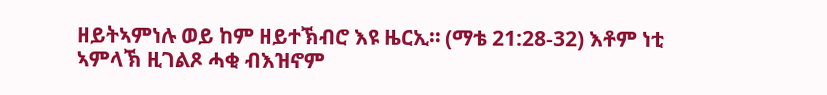ዘይትኣምነሉ ወይ ከም ዘይተኽብሮ እዩ ዜርኢ። (ማቴ 21:28-32) እቶም ነቲ ኣምላኽ ዚገልጾ ሓቂ ብእዝኖም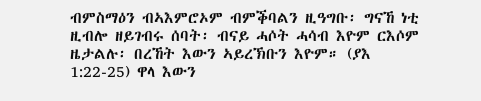ብምስማዕን ብኣእምሮኦም ብምቕባልን ዚዓግቡ፡ ግናኸ ነቲ ዚብሎ ዘይገብሩ ሰባት፡ ብናይ ሓሶት ሓሳብ እዮም ርእሶም ዜታልሉ፡ በረኸት እውን ኣይረኽቡን እዮም። (ያእ 1:22-25) ዋላ እውን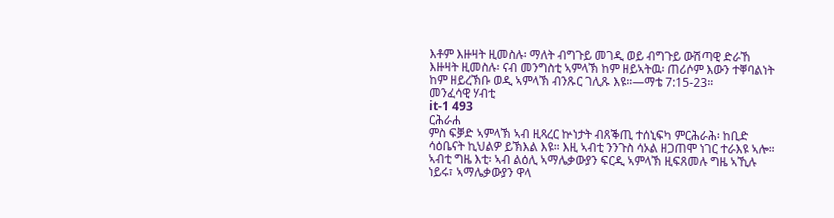እቶም እዙዛት ዚመስሉ፡ ማለት ብግጉይ መገዲ ወይ ብግጉይ ውሽጣዊ ድራኸ እዙዛት ዚመስሉ፡ ናብ መንግስቲ ኣምላኽ ከም ዘይኣትዉ፡ ጠሪሶም እውን ተቐባልነት ከም ዘይረኽቡ ወዲ ኣምላኽ ብንጹር ገሊጹ እዩ።—ማቴ 7:15-23።
መንፈሳዊ ሃብቲ
it-1 493
ርሕራሐ
ምስ ፍቓድ ኣምላኽ ኣብ ዚጻረር ኵነታት ብጸቕጢ ተሰኒፍካ ምርሕራሕ፡ ከቢድ ሳዕቤናት ኪህልዎ ይኽእል እዩ። እዚ ኣብቲ ንንጉስ ሳኦል ዘጋጠሞ ነገር ተራእዩ ኣሎ። ኣብቲ ግዜ እቲ፡ ኣብ ልዕሊ ኣማሌቃውያን ፍርዲ ኣምላኽ ዚፍጸመሉ ግዜ ኣኺሉ ነይሩ፣ ኣማሌቃውያን ዋላ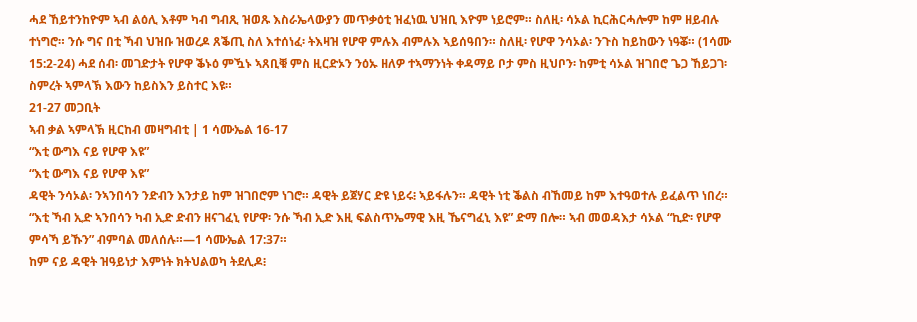ሓደ ኸይተንከዮም ኣብ ልዕሊ እቶም ካብ ግብጺ ዝወጹ እስራኤላውያን መጥቃዕቲ ዝፈነዉ ህዝቢ እዮም ነይሮም። ስለዚ፡ ሳኦል ኪርሕርሓሎም ከም ዘይብሉ ተነግሮ። ንሱ ግና በቲ ኻብ ህዝቡ ዝወረዶ ጸቕጢ ስለ እተሰነፈ፡ ትእዛዝ የሆዋ ምሉእ ብምሉእ ኣይሰዓበን። ስለዚ፡ የሆዋ ንሳኦል፡ ንጉስ ከይከውን ነዓቖ። (1ሳሙ 15:2-24) ሓደ ሰብ፡ መገድታት የሆዋ ቕኑዕ ምዃኑ ኣጸቢቑ ምስ ዚርድኦን ንዕኡ ዘለዎ ተኣማንነት ቀዳማይ ቦታ ምስ ዚህቦን፡ ከምቲ ሳኦል ዝገበሮ ጌጋ ኸይጋገ፡ ስምረት ኣምላኽ እውን ከይስእን ይስተር እዩ።
21-27 መጋቢት
ኣብ ቃል ኣምላኽ ዚርከብ መዛግብቲ | 1 ሳሙኤል 16-17
“እቲ ውግእ ናይ የሆዋ እዩ”
“እቲ ውግእ ናይ የሆዋ እዩ”
ዳዊት ንሳኦል፡ ንኣንበሳን ንድብን እንታይ ከም ዝገበሮም ነገሮ። ዳዊት ይጀሃር ድዩ ነይሩ፧ ኣይፋሉን። ዳዊት ነቲ ቕልስ ብኸመይ ከም እተዓወተሉ ይፈልጥ ነበረ። “እቲ ኻብ ኢድ ኣንበሳን ካብ ኢድ ድብን ዘናገፈኒ የሆዋ፡ ንሱ ኻብ ኢድ እዚ ፍልስጥኤማዊ እዚ ኼናግፈኒ እዩ” ድማ በሎ። ኣብ መወዳእታ ሳኦል “ኪድ፡ የሆዋ ምሳኻ ይኹን” ብምባል መለሰሉ።—1 ሳሙኤል 17:37።
ከም ናይ ዳዊት ዝዓይነታ እምነት ክትህልወካ ትደሊዶ፧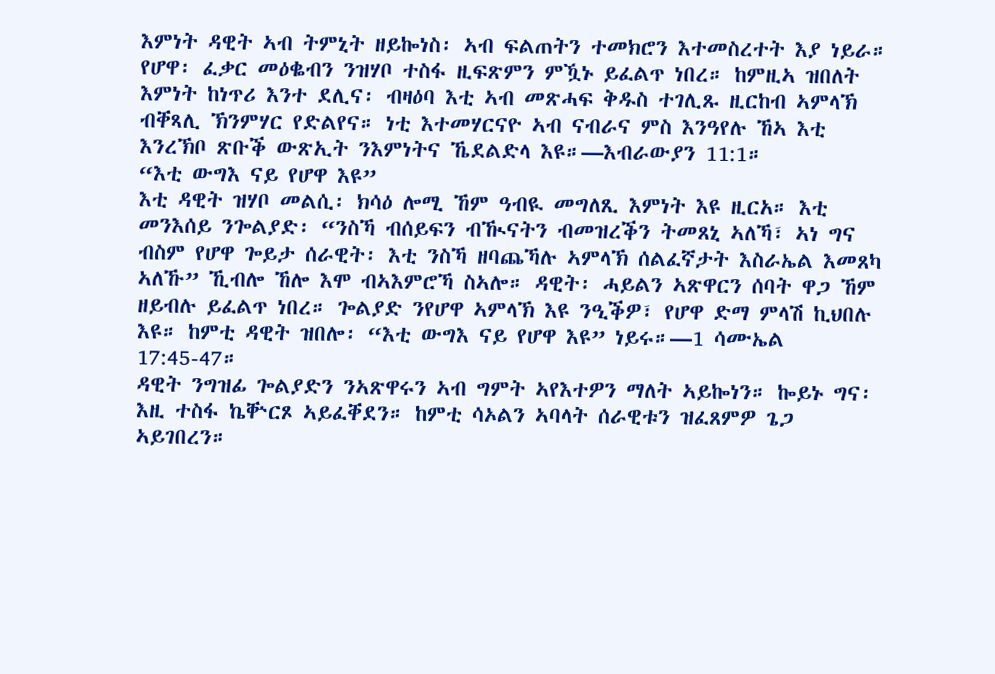እምነት ዳዊት ኣብ ትምኒት ዘይኰነስ፡ ኣብ ፍልጠትን ተመክሮን እተመስረተት እያ ነይራ። የሆዋ፡ ፈቃር መዕቈብን ንዝሃቦ ተስፋ ዚፍጽምን ምዃኑ ይፈልጥ ነበረ። ከምዚኣ ዝበለት እምነት ከነጥሪ እንተ ደሊና፡ ብዛዕባ እቲ ኣብ መጽሓፍ ቅዱስ ተገሊጹ ዚርከብ ኣምላኽ ብቐጻሊ ኽንምሃር የድልየና። ነቲ እተመሃርናዮ ኣብ ናብራና ምስ እንዓየሉ ኸኣ እቲ እንረኽቦ ጽቡቕ ውጽኢት ንእምነትና ኼደልድላ እዩ።—እብራውያን 11:1።
“እቲ ውግእ ናይ የሆዋ እዩ”
እቲ ዳዊት ዝሃቦ መልሲ፡ ክሳዕ ሎሚ ኸም ዓብዪ መግለጺ እምነት እዩ ዚርአ። እቲ መንእሰይ ንጐልያድ፡ “ንስኻ ብሰይፍን ብዂናትን ብመዝረቕን ትመጸኒ ኣለኻ፣ ኣነ ግና ብስም የሆዋ ጐይታ ሰራዊት፡ እቲ ንስኻ ዘባጨኻሉ ኣምላኽ ሰልፈኛታት እስራኤል እመጸካ ኣለኹ” ኺብሎ ኸሎ እሞ ብኣእምሮኻ ስኣሎ። ዳዊት፡ ሓይልን ኣጽዋርን ሰባት ዋጋ ኸም ዘይብሉ ይፈልጥ ነበረ። ጐልያድ ንየሆዋ ኣምላኽ እዩ ንዒቕዎ፣ የሆዋ ድማ ምላሽ ኪህበሉ እዩ። ከምቲ ዳዊት ዝበሎ፡ “እቲ ውግእ ናይ የሆዋ እዩ” ነይሩ።—1 ሳሙኤል 17:45-47።
ዳዊት ንግዝፊ ጐልያድን ንኣጽዋሩን ኣብ ግምት ኣየእተዎን ማለት ኣይኰነን። ኰይኑ ግና፡ እዚ ተስፋ ኬቝርጾ ኣይፈቐደን። ከምቲ ሳኦልን ኣባላት ሰራዊቱን ዝፈጸምዎ ጌጋ ኣይገበረን።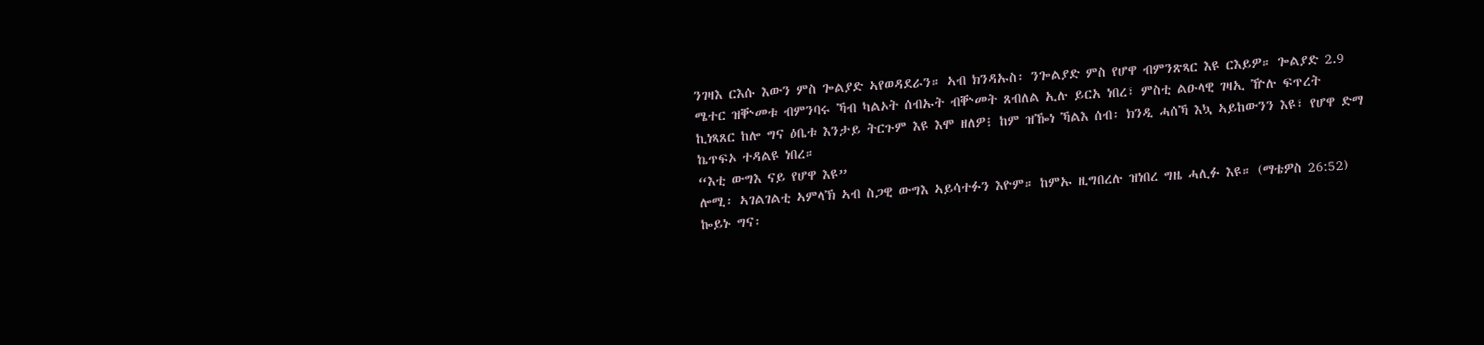ንገዛእ ርእሱ እውን ምስ ጐልያድ ኣየወዳደራን። ኣብ ክንዳኡስ፡ ንጐልያድ ምስ የሆዋ ብምንጽጻር እዩ ርእይዎ። ጐልያድ 2.9 ሜተር ዝቝመቱ ብምንባሩ ኻብ ካልኦት ሰብኡት ብቝመት ጸብለል ኢሉ ይርአ ነበረ፣ ምስቲ ልዑላዊ ገዛኢ ዅሉ ፍጥረት ኪነጻጸር ከሎ ግና ዕቤቱ እንታይ ትርጉም እዩ እሞ ዘለዎ፧ ከም ዝዀነ ኻልእ ሰብ፡ ክንዲ ሓሰኻ እኳ ኣይከውንን እዩ፣ የሆዋ ድማ ኬጥፍኦ ተዳልዩ ነበረ።
“እቲ ውግእ ናይ የሆዋ እዩ”
ሎሚ፡ ኣገልገልቲ ኣምላኽ ኣብ ስጋዊ ውግእ ኣይሳተፉን እዮም። ከምኡ ዚግበረሉ ዝነበረ ግዜ ሓሊፉ እዩ። (ማቴዎስ 26:52) ኰይኑ ግና፡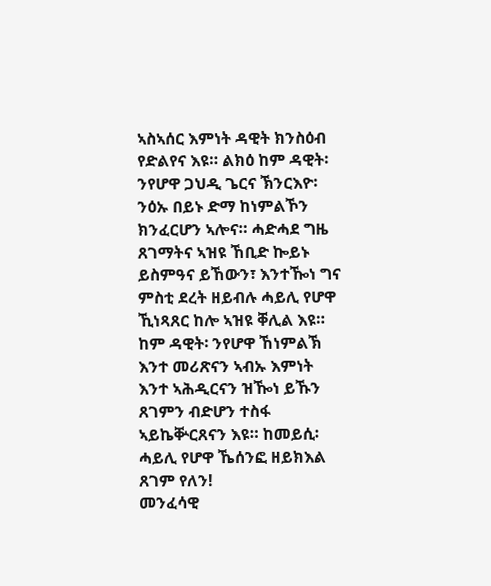ኣስኣሰር እምነት ዳዊት ክንስዕብ የድልየና እዩ። ልክዕ ከም ዳዊት፡ ንየሆዋ ጋህዲ ጌርና ኽንርእዮ፡ ንዕኡ በይኑ ድማ ከነምልኾን ክንፈርሆን ኣሎና። ሓድሓደ ግዜ ጸገማትና ኣዝዩ ኸቢድ ኰይኑ ይስምዓና ይኸውን፣ እንተዀነ ግና ምስቲ ደረት ዘይብሉ ሓይሊ የሆዋ ኺነጻጸር ከሎ ኣዝዩ ቐሊል እዩ። ከም ዳዊት፡ ንየሆዋ ኸነምልኽ እንተ መሪጽናን ኣብኡ እምነት እንተ ኣሕዲርናን ዝዀነ ይኹን ጸገምን ብድሆን ተስፋ ኣይኬቝርጸናን እዩ። ከመይሲ፡ ሓይሊ የሆዋ ኼሰንፎ ዘይክእል ጸገም የለን!
መንፈሳዊ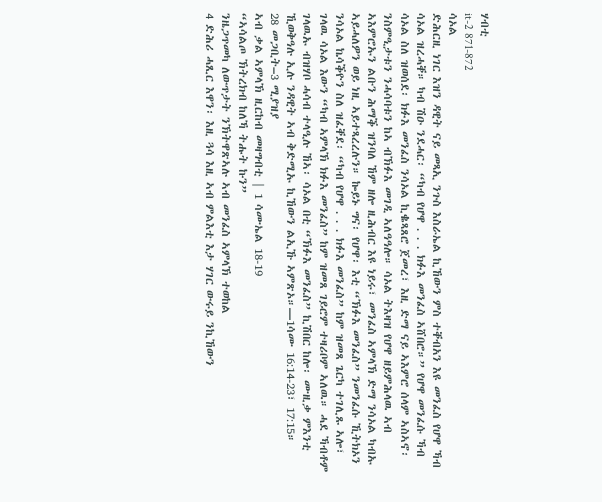ሃብቲ
it-2 871-872
ሳኦል
ድሕርዚ ነገር እዝን ዳዊት ናይ መጻኢ ንጉስ እስራኤል ኪኸውን ምስ ተቐብአን እዩ መንፈስ የሆዋ ኻብ ሳኦል ዝረሓቐ። ካብ ሽዑ ንደሓር፡ “ካብ የሆዋ . . . ክፉእ መንፈስ ኣሸበሮ።” የሆዋ መንፈሱ ኻብ ሳኦል ስለ ዝወሰደ፡ ክፉእ መንፈስ ንሳኦል ኪቈጻጸሮ ጀመረ፣ እዚ ድማ ናይ ኣእምሮ ሰላም ኣስኣኖ፡ ንስምዒታቱን ንሓሳባቱን ከኣ ብኽፉእ መገዲ ኣለዓዓሎ። ሳኦል ትእዛዝ የሆዋ ዘይምሕላዉ ኣብ ኣእምሮኡን ልቡን ሕማቕ ዝንባለ ኸም ዘሎ ዚሕብር እዩ ነይሩ፣ መንፈስ ኣምላኽ ድማ ንሳኦል ካብኡ ኣይሓለዎን ወይ ነዚ ኣይተጻረረሉን። ኰይኑ ግና፡ የሆዋ፡ እቲ “ኽፉእ መንፈስ” ንመንፈሱ ኺትክኦን ንሳኦል ኬሳቕዮን ስለ ዝፈቐደ፡ “ካብ የሆዋ . . . ክፉእ መንፈስ” ከም ዝመጸ ጌርካ ተገሊጹ ኣሎ፣ ገላዉ ሳኦል እውን “ካብ ኣምላኽ ክፉእ መንፈስ” ከም ዝመጸ ገይሮም ተዛሪቦም ኣለዉ። ሓደ ኻብቶም ገላዉኡ ብዝሃቦ ሓሳብ ተላዒሉ ኸኣ፡ ሳኦል በቲ “ኽፉእ መንፈስ” ኪሽበር ከሎ፡ ሙዚቃ ምእንቲ ኺወቅዓሉ ኢሉ ንዳዊት ኣብ ቅድሚኡ ኪኸውን ልኢኹ ኣምጽኦ።—1ሳሙ 16:14-23፣ 17:15።
28 መጋቢት–3 ሚያዝያ
ኣብ ቃል ኣምላኽ ዚርከብ መዛግብቲ | 1 ሳሙኤል 18-19
“ኣሳልጦ ኽትረክብ ከለኻ ትሑት ኩን”
ንዜጋጥመካ ለውጥታት ንኽትዋጽኣሉ ኣብ መንፈስ ኣምላኽ ተወከል
4 ድሕሪ ሓጺር እዋን፡ እዚ ጓሳ እዚ ኣብ ምልእቲ እታ ሃገር ውሩይ ንኪኸውን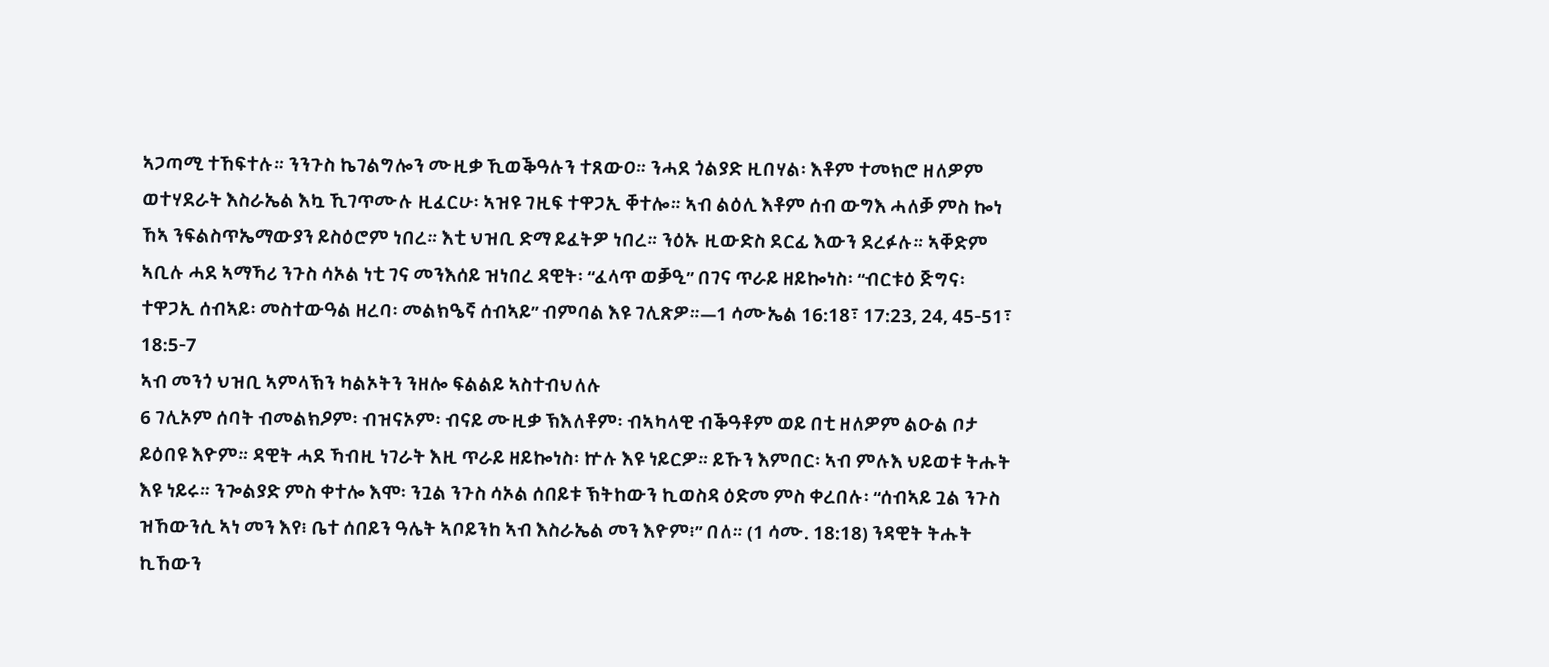ኣጋጣሚ ተኸፍተሉ። ንንጉስ ኬገልግሎን ሙዚቃ ኺወቕዓሉን ተጸውዐ። ንሓደ ጎልያድ ዚበሃል፡ እቶም ተመክሮ ዘለዎም ወተሃደራት እስራኤል እኳ ኺገጥሙሉ ዚፈርሁ፡ ኣዝዩ ገዚፍ ተዋጋኢ ቐተሎ። ኣብ ልዕሊ እቶም ሰብ ውግእ ሓለቓ ምስ ኰነ ኸኣ ንፍልስጥኤማውያን ይስዕሮም ነበረ። እቲ ህዝቢ ድማ ይፈትዎ ነበረ። ንዕኡ ዚውድስ ደርፊ እውን ደረፉሉ። ኣቐድም ኣቢሉ ሓደ ኣማኻሪ ንጉስ ሳኦል ነቲ ገና መንእሰይ ዝነበረ ዳዊት፡ “ፈላጥ ወቓዒ” በገና ጥራይ ዘይኰነስ፡ “ብርቱዕ ጅግና፡ ተዋጋኢ ሰብኣይ፡ መስተውዓል ዘረባ፡ መልክዔኛ ሰብኣይ” ብምባል እዩ ገሊጽዎ።—1 ሳሙኤል 16:18፣ 17:23, 24, 45-51፣ 18:5-7
ኣብ መንጎ ህዝቢ ኣምላኽን ካልኦትን ንዘሎ ፍልልይ ኣስተብህለሉ
6 ገሊኦም ሰባት ብመልክዖም፡ ብዝናኦም፡ ብናይ ሙዚቃ ኽእለቶም፡ ብኣካላዊ ብቕዓቶም ወይ በቲ ዘለዎም ልዑል ቦታ ይዕበዩ እዮም። ዳዊት ሓደ ኻብዚ ነገራት እዚ ጥራይ ዘይኰነስ፡ ኵሉ እዩ ነይርዎ። ይኹን እምበር፡ ኣብ ምሉእ ህይወቱ ትሑት እዩ ነይሩ። ንጐልያድ ምስ ቀተሎ እሞ፡ ንጓል ንጉስ ሳኦል ሰበይቱ ኽትከውን ኪወስዳ ዕድመ ምስ ቀረበሉ፡ “ሰብኣይ ጓል ንጉስ ዝኸውንሲ ኣነ መን እየ፧ ቤተ ሰበይን ዓሌት ኣቦይንከ ኣብ እስራኤል መን እዮም፧” በለ። (1 ሳሙ. 18:18) ንዳዊት ትሑት ኪኸውን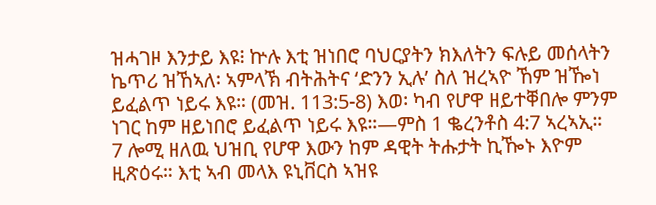ዝሓገዞ እንታይ እዩ፧ ኵሉ እቲ ዝነበሮ ባህርያትን ክእለትን ፍሉይ መሰላትን ኬጥሪ ዝኸኣለ፡ ኣምላኽ ብትሕትና ‘ድንን ኢሉ’ ስለ ዝረኣዮ ኸም ዝዀነ ይፈልጥ ነይሩ እዩ። (መዝ. 113:5-8) እወ፡ ካብ የሆዋ ዘይተቐበሎ ምንም ነገር ከም ዘይነበሮ ይፈልጥ ነይሩ እዩ።—ምስ 1 ቈረንቶስ 4:7 ኣረኣኢ።
7 ሎሚ ዘለዉ ህዝቢ የሆዋ እውን ከም ዳዊት ትሑታት ኪዀኑ እዮም ዚጽዕሩ። እቲ ኣብ መላእ ዩኒቨርስ ኣዝዩ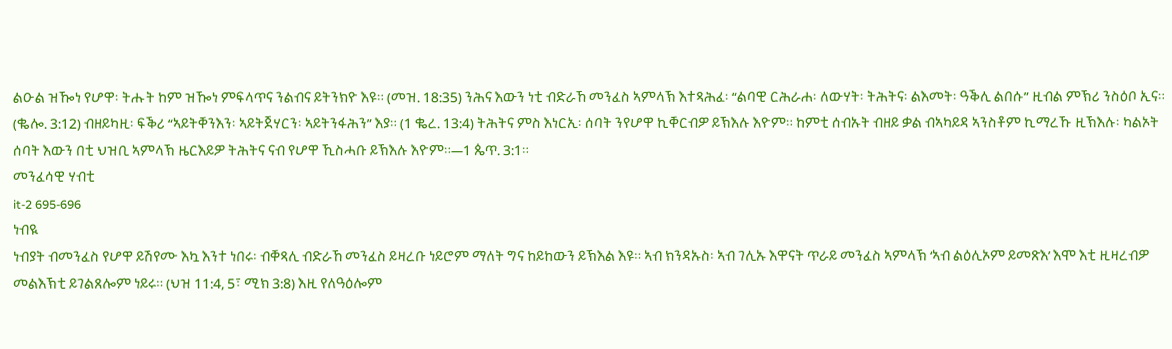ልዑል ዝዀነ የሆዋ፡ ትሑት ከም ዝዀነ ምፍላጥና ንልብና ይትንክዮ እዩ። (መዝ. 18:35) ንሕና እውን ነቲ ብድራኸ መንፈስ ኣምላኽ እተጻሕፈ፡ “ልባዊ ርሕራሐ፡ ለውሃት፡ ትሕትና፡ ልእመት፡ ዓቕሊ ልበሱ” ዚብል ምኽሪ ንስዕቦ ኢና። (ቈሎ. 3:12) ብዘይካዚ፡ ፍቕሪ “ኣይትቐንእን፡ ኣይትጀሃርን፡ ኣይትንፋሕን” እያ። (1 ቈረ. 13:4) ትሕትና ምስ እነርኢ፡ ሰባት ንየሆዋ ኪቐርብዎ ይኽእሉ እዮም። ከምቲ ሰብኡት ብዘይ ቃል ብኣካይዳ ኣንስቶም ኪማረኹ ዚኽእሉ፡ ካልኦት ሰባት እውን በቲ ህዝቢ ኣምላኽ ዜርእይዎ ትሕትና ናብ የሆዋ ኺስሓቡ ይኽእሉ እዮም።—1 ጴጥ. 3:1።
መንፈሳዊ ሃብቲ
it-2 695-696
ነብዪ
ነብያት ብመንፈስ የሆዋ ይሽየሙ እኳ እንተ ነበሩ፡ ብቐጻሊ ብድራኸ መንፈስ ይዛረቡ ነይሮም ማለት ግና ከይከውን ይኽእል እዩ። ኣብ ክንዳኡስ፡ ኣብ ገሊኡ እዋናት ጥራይ መንፈስ ኣምላኽ ‘ኣብ ልዕሊኦም ይመጽእ’ እሞ እቲ ዚዛረብዎ መልእኽቲ ይገልጸሎም ነይሩ። (ህዝ 11:4, 5፣ ሚክ 3:8) እዚ የለዓዕሎም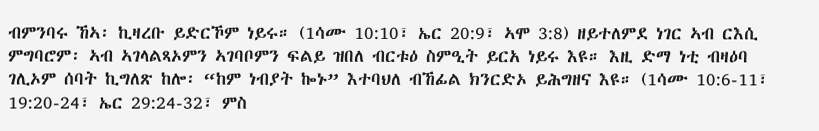ብምንባሩ ኸኣ፡ ኪዛረቡ ይድርኾም ነይሩ። (1ሳሙ 10:10፣ ኤር 20:9፣ ኣሞ 3:8) ዘይተለምደ ነገር ኣብ ርእሲ ምግባሮም፡ ኣብ ኣገላልጻኦምን ኣገባቦምን ፍልይ ዝበለ ብርቱዕ ስምዒት ይርአ ነይሩ እዩ። እዚ ድማ ነቲ ብዛዕባ ገሊኦም ሰባት ኪግለጽ ከሎ፡ “ከም ነብያት ኰኑ” እተባህለ ብኸፊል ክንርድኦ ይሕግዘና እዩ። (1ሳሙ 10:6-11፣ 19:20-24፣ ኤር 29:24-32፣ ምስ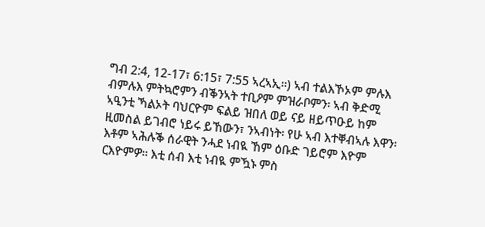ግብ 2:4, 12-17፣ 6:15፣ 7:55 ኣረኣኢ።) ኣብ ተልእኾኦም ምሉእ ብምሉእ ምትኳሮምን ብቕንኣት ተቢዖም ምዝራቦምን፡ ኣብ ቅድሚ ኣዒንቲ ኻልኦት ባህርዮም ፍልይ ዝበለ ወይ ናይ ዘይጥዑይ ከም ዚመስል ይገብሮ ነይሩ ይኸውን፣ ንኣብነት፡ የሁ ኣብ እተቐብኣሉ እዋን፡ እቶም ኣሕሉቕ ሰራዊት ንሓደ ነብዪ ኸም ዕቡድ ገይሮም እዮም ርእዮምዎ። እቲ ሰብ እቲ ነብዪ ምዃኑ ምስ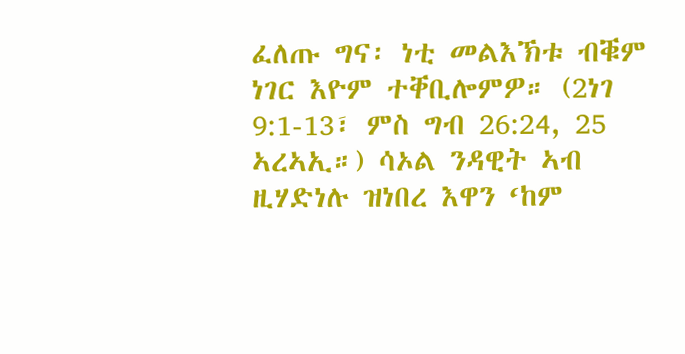ፈለጡ ግና፡ ነቲ መልእኽቱ ብቑም ነገር እዮም ተቐቢሎምዎ። (2ነገ 9:1-13፣ ምስ ግብ 26:24, 25 ኣረኣኢ።) ሳኦል ንዳዊት ኣብ ዚሃድነሉ ዝነበረ እዋን ‘ከም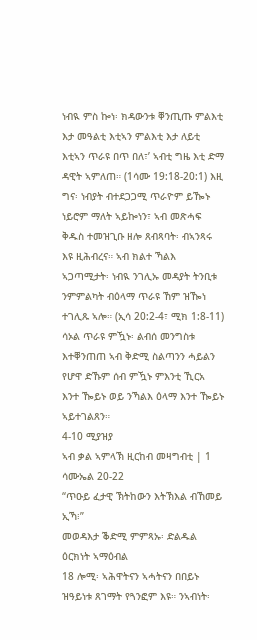ነብዪ ምስ ኰነ፡ ክዳውንቱ ቐንጢጡ ምልእቲ እታ መዓልቲ እቲኣን ምልእቲ እታ ለይቲ እቲኣን ጥራዩ በጥ በለ፣’ ኣብቲ ግዜ እቲ ድማ ዳዊት ኣምለጠ። (1ሳሙ 19:18-20:1) እዚ ግና፡ ነብያት ብተደጋጋሚ ጥራዮም ይዀኑ ነይሮም ማለት ኣይኰነን፣ ኣብ መጽሓፍ ቅዱስ ተመዝጊቡ ዘሎ ጸብጻባት፡ ብኣንጻሩ እዩ ዚሕብረና። ኣብ ክልተ ኻልእ ኣጋጣሚታት፡ ነብዪ ንገሊኡ መዳያት ትንቢቱ ንምምልካት ብዕላማ ጥራዩ ኸም ዝዀነ ተገሊጹ ኣሎ። (ኢሳ 20:2-4፣ ሚክ 1:8-11) ሳኦል ጥራዩ ምዃኑ፡ ልብሰ መንግስቱ እተቐንጠጠ ኣብ ቅድሚ ስልጣንን ሓይልን የሆዋ ድኹም ሰብ ምዃኑ ምእንቲ ኺርአ እንተ ዀይኑ ወይ ንኻልእ ዕላማ እንተ ዀይኑ ኣይተገልጸን።
4-10 ሚያዝያ
ኣብ ቃል ኣምላኽ ዚርከብ መዛግብቲ | 1 ሳሙኤል 20-22
“ጥዑይ ፈታዊ ኽትከውን እትኽእል ብኸመይ ኢኻ፧”
መወዳእታ ቕድሚ ምምጻኡ፡ ድልዱል ዕርክነት ኣማዕብል
18 ሎሚ፡ ኣሕዋትናን ኣሓትናን በበይኑ ዝዓይነቱ ጸገማት የጓንፎም እዩ። ንኣብነት፡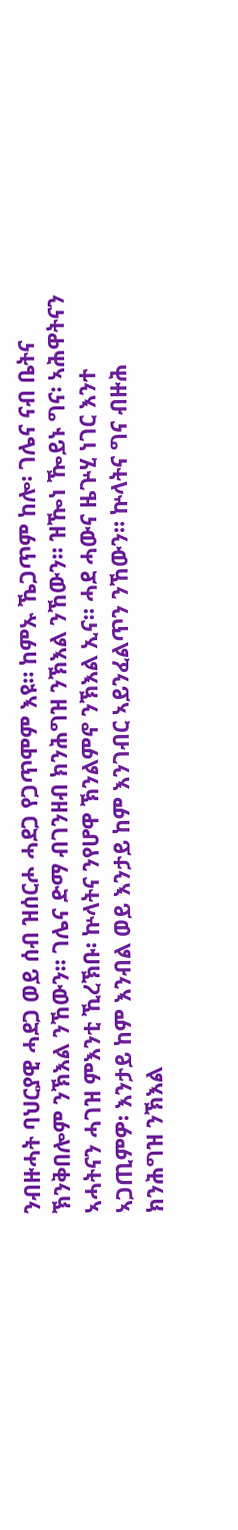ንብዙሓት ባህርያዊ ሓደጋ ወይ ሰብ ዝሰርሖ ሓደጋ የጋጥሞም እዩ። ከምኡ ኼጋጥም ከሎ፡ ገሌና ናብ ቤትና ኽንቅበሎም ንኽእል ንኸውን። ገሌና ድማ ብገንዘብ ክንሕግዝ ንኽእል ንኸውን። ዝዀነ ዀይኑ ግና፡ ኣሕዋትናን ኣሓትናን ሓገዝ ምእንቲ ኺረኽቡ፡ ኵላትና ንየሆዋ ኽንልምኖ ንኽእል ኢና። ሓደ ሓውና ዜጕሂ ነገር እንተ ኣጋጢምዎ፡ እንታይ ከም እንብል ወይ እንታይ ከም እንገብር ኣይንፈልጥን ንኸውን። ኵላትና ግና ብዙሕ ክንሕግዝ ንኽእል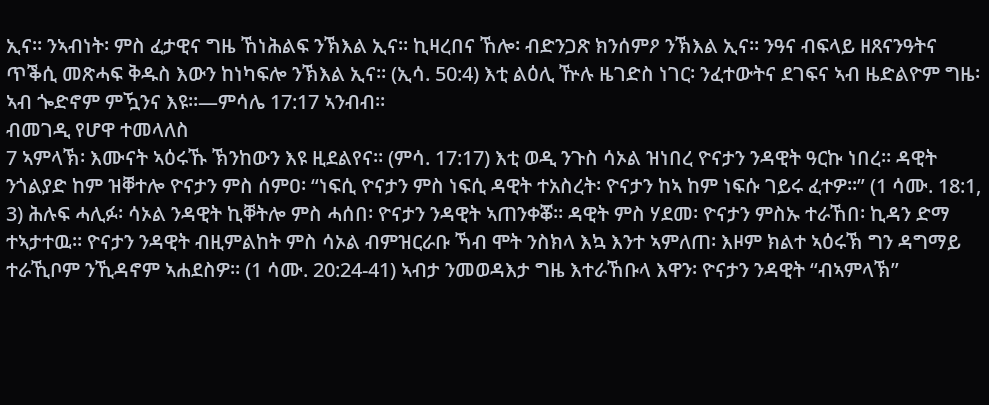ኢና። ንኣብነት፡ ምስ ፈታዊና ግዜ ኸነሕልፍ ንኽእል ኢና። ኪዛረበና ኸሎ፡ ብድንጋጽ ክንሰምዖ ንኽእል ኢና። ንዓና ብፍላይ ዘጸናንዓትና ጥቕሲ መጽሓፍ ቅዱስ እውን ከነካፍሎ ንኽእል ኢና። (ኢሳ. 50:4) እቲ ልዕሊ ዅሉ ዜገድስ ነገር፡ ንፈተውትና ደገፍና ኣብ ዜድልዮም ግዜ፡ ኣብ ጐድኖም ምዃንና እዩ።—ምሳሌ 17:17 ኣንብብ።
ብመገዲ የሆዋ ተመላለስ
7 ኣምላኽ፡ እሙናት ኣዕሩኹ ኽንከውን እዩ ዚደልየና። (ምሳ. 17:17) እቲ ወዲ ንጉስ ሳኦል ዝነበረ ዮናታን ንዳዊት ዓርኩ ነበረ። ዳዊት ንጎልያድ ከም ዝቐተሎ ዮናታን ምስ ሰምዐ፡ “ነፍሲ ዮናታን ምስ ነፍሲ ዳዊት ተአስረት፡ ዮናታን ከኣ ከም ነፍሱ ገይሩ ፈተዎ።” (1 ሳሙ. 18:1, 3) ሕሉፍ ሓሊፉ፡ ሳኦል ንዳዊት ኪቐትሎ ምስ ሓሰበ፡ ዮናታን ንዳዊት ኣጠንቀቖ። ዳዊት ምስ ሃደመ፡ ዮናታን ምስኡ ተራኸበ፡ ኪዳን ድማ ተኣታተዉ። ዮናታን ንዳዊት ብዚምልከት ምስ ሳኦል ብምዝርራቡ ኻብ ሞት ንስክላ እኳ እንተ ኣምለጠ፡ እዞም ክልተ ኣዕሩኽ ግን ዳግማይ ተራኺቦም ንኺዳኖም ኣሐደስዎ። (1 ሳሙ. 20:24-41) ኣብታ ንመወዳእታ ግዜ እተራኸቡላ እዋን፡ ዮናታን ንዳዊት “ብኣምላኽ”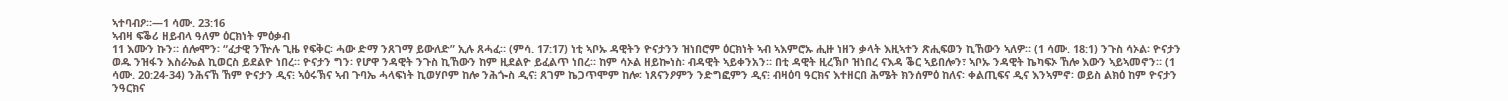ኣተባብዖ።—1 ሳሙ. 23:16
ኣብዛ ፍቕሪ ዘይብላ ዓለም ዕርክነት ምዕቃብ
11 እሙን ኩን። ሰሎሞን፡ “ፈታዊ ንዅሉ ጊዜ የፍቅር፡ ሓው ድማ ንጸገማ ይውለድ” ኢሉ ጸሓፈ። (ምሳ. 17:17) ነቲ ኣቦኡ ዳዊትን ዮናታንን ዝነበሮም ዕርክነት ኣብ ኣእምሮኡ ሒዙ ነዘን ቃላት እዚኣተን ጽሒፍወን ኪኸውን ኣለዎ። (1 ሳሙ. 18:1) ንጉስ ሳኦል፡ ዮናታን ወዱ ንዝፋን እስራኤል ኪወርስ ይደልዮ ነበረ። ዮናታን ግን፡ የሆዋ ንዳዊት ንጉስ ኪኸውን ከም ዚደልዮ ይፈልጥ ነበረ። ከም ሳኦል ዘይኰነስ፡ ብዳዊት ኣይቀንአን። በቲ ዳዊት ዚረኽቦ ዝነበረ ናእዳ ቕር ኣይበሎን፣ ኣቦኡ ንዳዊት ኬካፍኦ ኸሎ እውን ኣይኣመኖን። (1 ሳሙ. 20:24-34) ንሕናኸ ኸም ዮናታን ዲና፧ ኣዕሩኽና ኣብ ጉባኤ ሓላፍነት ኪወሃቦም ከሎ ንሕጐስ ዲና፧ ጸገም ኬጋጥሞም ከሎ፡ ነጸናንዖምን ንድግፎምን ዲና፧ ብዛዕባ ዓርክና እተዘርበ ሕሜት ክንሰምዕ ከለና፡ ቀልጢፍና ዲና እንኣምኖ፡ ወይስ ልክዕ ከም ዮናታን ንዓርክና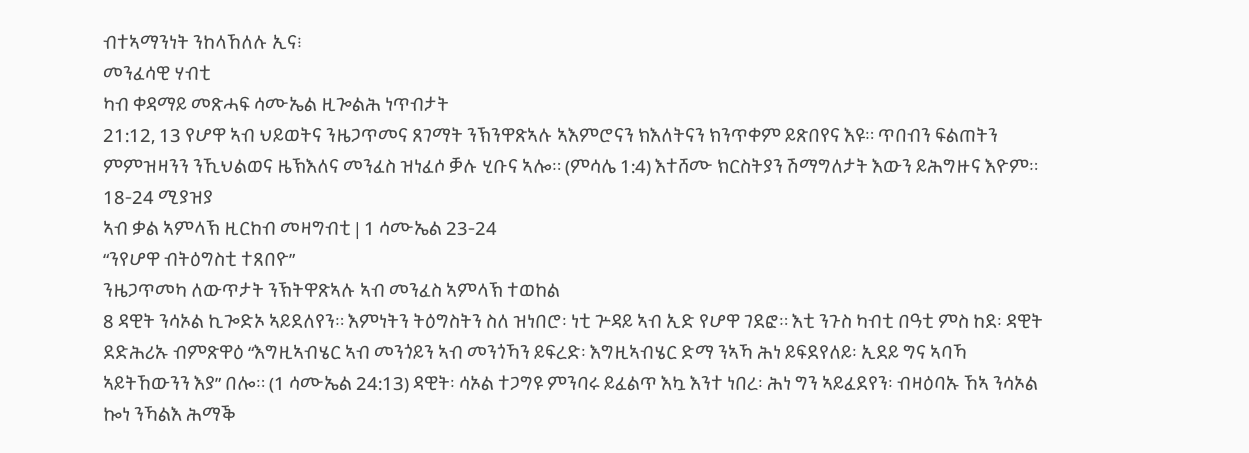ብተኣማንነት ንከላኸለሉ ኢና፧
መንፈሳዊ ሃብቲ
ካብ ቀዳማይ መጽሓፍ ሳሙኤል ዚጐልሕ ነጥብታት
21:12, 13 የሆዋ ኣብ ህይወትና ንዜጋጥመና ጸገማት ንኽንዋጽኣሉ ኣእምሮናን ክእለትናን ክንጥቀም ይጽበየና እዩ። ጥበብን ፍልጠትን ምምዝዛንን ንኺህልወና ዜኽእለና መንፈስ ዝነፈሶ ቓሉ ሂቡና ኣሎ። (ምሳሌ 1:4) እተሸሙ ክርስትያን ሽማግለታት እውን ይሕግዙና እዮም።
18-24 ሚያዝያ
ኣብ ቃል ኣምላኽ ዚርከብ መዛግብቲ | 1 ሳሙኤል 23-24
“ንየሆዋ ብትዕግስቲ ተጸበዮ”
ንዜጋጥመካ ለውጥታት ንኽትዋጽኣሉ ኣብ መንፈስ ኣምላኽ ተወከል
8 ዳዊት ንሳኦል ኪጐድኦ ኣይደለየን። እምነትን ትዕግስትን ስለ ዝነበሮ፡ ነቲ ጕዳይ ኣብ ኢድ የሆዋ ገደፎ። እቲ ንጉስ ካብቲ በዓቲ ምስ ከደ፡ ዳዊት ደድሕሪኡ ብምጽዋዕ “እግዚኣብሄር ኣብ መንጎይን ኣብ መንጎኻን ይፍረድ፡ እግዚኣብሄር ድማ ንኣኻ ሕነ ይፍደየለይ፡ ኢደይ ግና ኣባኻ ኣይትኸውንን እያ” በሎ። (1 ሳሙኤል 24:13) ዳዊት፡ ሳኦል ተጋግዩ ምንባሩ ይፈልጥ እኳ እንተ ነበረ፡ ሕነ ግን ኣይፈደየን፡ ብዛዕባኡ ኸኣ ንሳኦል ኰነ ንኻልእ ሕማቕ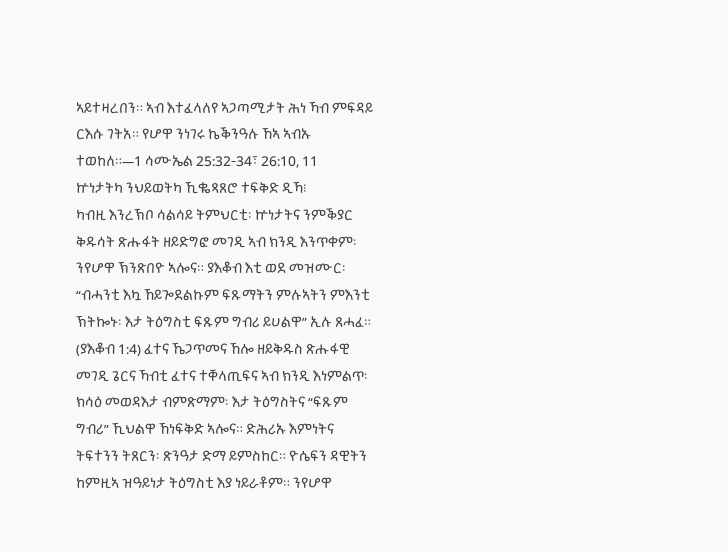ኣይተዛረበን። ኣብ እተፈላለየ ኣጋጣሚታት ሕነ ኻብ ምፍዳይ ርእሱ ገትአ። የሆዋ ንነገሩ ኬቕንዓሉ ኸኣ ኣብኡ ተወከለ።—1 ሳሙኤል 25:32-34፣ 26:10, 11
ኵነታትካ ንህይወትካ ኺቈጻጸሮ ተፍቅድ ዲኻ፧
ካብዚ እንረኽቦ ሳልሳይ ትምህርቲ፡ ኵነታትና ንምቕያር ቅዱሳት ጽሑፋት ዘይድግፎ መገዲ ኣብ ክንዲ እንጥቀም፡ ንየሆዋ ኽንጽበዮ ኣሎና። ያእቆብ እቲ ወደ መዝሙር፡ “ብሓንቲ እኳ ኸይጐደልኩም ፍጹማትን ምሉኣትን ምእንቲ ኽትኰኑ፡ እታ ትዕግስቲ ፍጹም ግብሪ ይሀልዋ” ኢሉ ጸሓፈ። (ያእቆብ 1:4) ፈተና ኼጋጥመና ኸሎ ዘይቅዱስ ጽሑፋዊ መገዲ ጌርና ኻብቲ ፈተና ተቐላጢፍና ኣብ ክንዲ እነምልጥ፡ ክሳዕ መወዳእታ ብምጽማም፡ እታ ትዕግስትና “ፍጹም ግብሪ” ኺህልዋ ኸነፍቅድ ኣሎና። ድሕሪኡ እምነትና ትፍተንን ትጸርን፡ ጽንዓታ ድማ ይምስከር። ዮሴፍን ዳዊትን ከምዚኣ ዝዓይነታ ትዕግስቲ እያ ነይራቶም። ንየሆዋ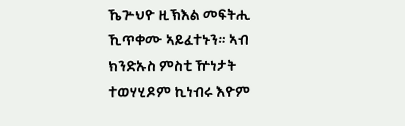ኼጕህዮ ዚኽእል መፍትሒ ኺጥቀሙ ኣይፈተኑን። ኣብ ክንድኡስ ምስቲ ዅነታት ተወሃሂዶም ኪነብሩ እዮም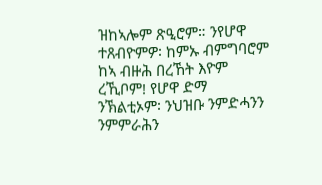ዝከኣሎም ጽዒሮም። ንየሆዋ ተጸብዮምዎ፡ ከምኡ ብምግባሮም ከኣ ብዙሕ በረኸት እዮም ረኺቦም! የሆዋ ድማ ንኽልቲኦም፡ ንህዝቡ ንምድሓንን ንምምራሕን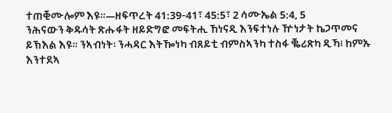ተጠቒሙሎም እዩ።—ዘፍጥረት 41:39-41፣ 45:5፣ 2 ሳሙኤል 5:4, 5
ንሕናውን ቅዱሳት ጽሑፋት ዘይድግፎ መፍትሒ ኸነናዲ እንፍተነሉ ዅነታት ኬጋጥመና ይኽእል እዩ። ንኣብነት፡ ንሓዳር እትዀነካ ብጸይቲ ብምስኣንካ ተስፋ ቘሪጽካ ዲኻ፧ ከምኡ እንተደኣ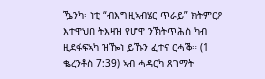ዄንካ፡ ነቲ “ብእግዚኣብሄር ጥራይ” ክትምርዖ እተዋህበ ትእዛዝ የሆዋ ንኽትጥሕስ ካብ ዚደፋፍኣካ ዝዀነ ይኹን ፈተና ርሓቕ። (1 ቈረንቶስ 7:39) ኣብ ሓዳርካ ጸገማት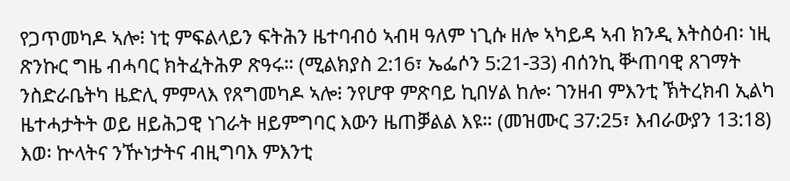የጋጥመካዶ ኣሎ፧ ነቲ ምፍልላይን ፍትሕን ዜተባብዕ ኣብዛ ዓለም ነጊሱ ዘሎ ኣካይዳ ኣብ ክንዲ እትስዕብ፡ ነዚ ጽንኩር ግዜ ብሓባር ክትፈትሕዎ ጽዓሩ። (ሚልክያስ 2:16፣ ኤፌሶን 5:21-33) ብሰንኪ ቝጠባዊ ጸገማት ንስድራቤትካ ዜድሊ ምምላእ የጸግመካዶ ኣሎ፧ ንየሆዋ ምጽባይ ኪበሃል ከሎ፡ ገንዘብ ምእንቲ ኽትረክብ ኢልካ ዜተሓታትት ወይ ዘይሕጋዊ ነገራት ዘይምግባር እውን ዜጠቓልል እዩ። (መዝሙር 37:25፣ እብራውያን 13:18) እወ፡ ኵላትና ንዅነታትና ብዚግባእ ምእንቲ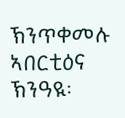ኽንጥቀመሉ ኣበርቲዕና ኽንዓዪ፡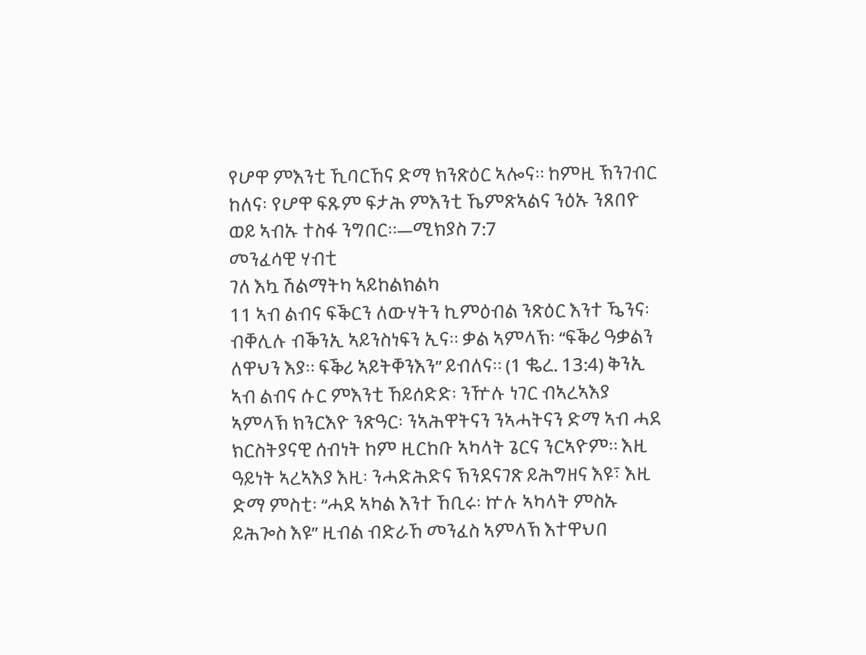የሆዋ ምእንቲ ኺባርኸና ድማ ክንጽዕር ኣሎና። ከምዚ ኽንገብር ከለና፡ የሆዋ ፍጹም ፍታሕ ምእንቲ ኼምጽኣልና ንዕኡ ንጸበዮ ወይ ኣብኡ ተስፋ ንግበር።—ሚክያስ 7:7
መንፈሳዊ ሃብቲ
ገለ እኳ ሽልማትካ ኣይከልክልካ
11 ኣብ ልብና ፍቕርን ለውሃትን ኪምዕብል ንጽዕር እንተ ዄንና፡ ብቐሊሉ ብቕንኢ ኣይንስነፍን ኢና። ቃል ኣምላኽ፡ “ፍቕሪ ዓቃልን ለዋህን እያ። ፍቕሪ ኣይትቐንእን” ይብለና። (1 ቈረ. 13:4) ቅንኢ ኣብ ልብና ሱር ምእንቲ ኸይሰድድ፡ ንዅሉ ነገር ብኣረኣእያ ኣምላኽ ክንርእዮ ንጽዓር፡ ንኣሕዋትናን ንኣሓትናን ድማ ኣብ ሓደ ክርስትያናዊ ሰብነት ከም ዚርከቡ ኣካላት ጌርና ንርኣዮም። እዚ ዓይነት ኣረኣእያ እዚ፡ ንሓድሕድና ኽንደናገጽ ይሕግዘና እዩ፣ እዚ ድማ ምስቲ፡ “ሓደ ኣካል እንተ ኸቢሩ፡ ኵሉ ኣካላት ምስኡ ይሕጐስ እዩ” ዚብል ብድራኸ መንፈስ ኣምላኽ እተዋህበ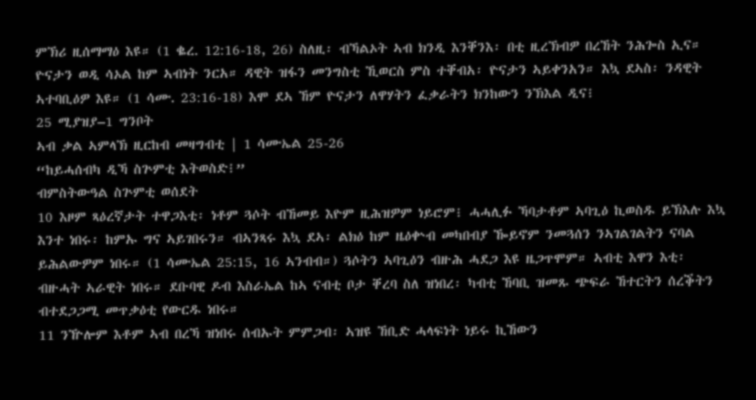ምኽሪ ዚሰማማዕ እዩ። (1 ቈረ. 12:16-18, 26) ስለዚ፡ ብኻልኦት ኣብ ክንዲ እንቐንእ፡ በቲ ዚረኽብዎ በረኸት ንሕጐስ ኢና። ዮናታን ወዲ ሳኦል ከም ኣብነት ንርአ። ዳዊት ዝፋን መንግስቲ ኺወርስ ምስ ተቐብአ፡ ዮናታን ኣይቀንአን። እኳ ደኣስ፡ ንዳዊት ኣተባቢዕዎ እዩ። (1 ሳሙ. 23:16-18) እሞ ደኣ ኸም ዮናታን ለዋሃትን ፈቃራትን ክንከውን ንኽእል ዲና፧
25 ሚያዝያ–1 ግንቦት
ኣብ ቃል ኣምላኽ ዚርከብ መዛግብቲ | 1 ሳሙኤል 25-26
“ከይሓሰብካ ዲኻ ስጕምቲ እትወስድ፧”
ብምስትውዓል ስጕምቲ ወሰደት
10 እዞም ጻዕረኛታት ተዋጋእቲ፡ ነቶም ጓሶት ብኸመይ እዮም ዚሕዝዎም ነይሮም፧ ሓሓሊፉ ኻባታቶም ኣባጊዕ ኪወስዱ ይኽእሉ እኳ እንተ ነበሩ፡ ከምኡ ግና ኣይገበሩን። ብኣንጻሩ እኳ ደኣ፡ ልክዕ ከም ዜዕቍብ መካበብያ ዀይኖም ንመጓሰን ንኣገልገልትን ናባል ይሕልውዎም ነበሩ። (1 ሳሙኤል 25:15, 16 ኣንብብ።) ጓሶትን ኣባጊዕን ብዙሕ ሓደጋ እዩ ዜጋጥሞም። ኣብቲ እዋን እቲ፡ ብዙሓት ኣራዊት ነበሩ። ደቡባዊ ዶብ እስራኤል ከኣ ናብቲ ቦታ ቐረባ ስለ ዝነበረ፡ ካብቲ ኸባቢ ዝመጹ ጭፍራ ኸተርትን ሰረቕትን ብተደጋጋሚ መጥቃዕቲ የውርዱ ነበሩ።
11 ንዅሎም እቶም ኣብ በረኻ ዝነበሩ ሰብኡት ምምጋብ፡ ኣዝዩ ኸቢድ ሓላፍነት ነይሩ ኪኸውን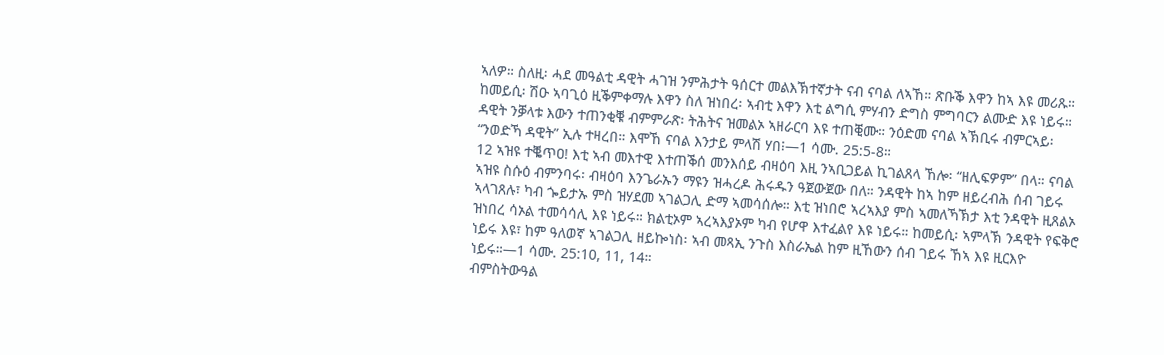ኣለዎ። ስለዚ፡ ሓደ መዓልቲ ዳዊት ሓገዝ ንምሕታት ዓሰርተ መልእኽተኛታት ናብ ናባል ለኣኸ። ጽቡቕ እዋን ከኣ እዩ መሪጹ። ከመይሲ፡ ሽዑ ኣባጊዕ ዚቕምቀማሉ እዋን ስለ ዝነበረ፡ ኣብቲ እዋን እቲ ልግሲ ምሃብን ድግስ ምግባርን ልሙድ እዩ ነይሩ። ዳዊት ንቓላቱ እውን ተጠንቂቑ ብምምራጽ፡ ትሕትና ዝመልኦ ኣዘራርባ እዩ ተጠቒሙ። ንዕድመ ናባል ኣኽቢሩ ብምርኣይ፡ “ንወድኻ ዳዊት” ኢሉ ተዛረበ። እሞኸ ናባል እንታይ ምላሽ ሃበ፧—1 ሳሙ. 25:5-8።
12 ኣዝዩ ተቘጥዐ! እቲ ኣብ መእተዊ እተጠቕሰ መንእሰይ ብዛዕባ እዚ ንኣቢጋይል ኪገልጸላ ኸሎ፡ “ዘሊፍዎም” በላ። ናባል ኣዝዩ ስሱዕ ብምንባሩ፡ ብዛዕባ እንጌራኡን ማዩን ዝሓረዶ ሕሩዱን ዓጀውጀው በለ። ንዳዊት ከኣ ከም ዘይረብሕ ሰብ ገይሩ ኣላገጸሉ፣ ካብ ጐይታኡ ምስ ዝሃደመ ኣገልጋሊ ድማ ኣመሳሰሎ። እቲ ዝነበሮ ኣረኣእያ ምስ ኣመለኻኽታ እቲ ንዳዊት ዚጸልኦ ዝነበረ ሳኦል ተመሳሳሊ እዩ ነይሩ። ክልቲኦም ኣረኣእያኦም ካብ የሆዋ እተፈልየ እዩ ነይሩ። ከመይሲ፡ ኣምላኽ ንዳዊት የፍቅሮ ነይሩ እዩ፣ ከም ዓለወኛ ኣገልጋሊ ዘይኰነስ፡ ኣብ መጻኢ ንጉስ እስራኤል ከም ዚኸውን ሰብ ገይሩ ኸኣ እዩ ዚርእዮ ነይሩ።—1 ሳሙ. 25:10, 11, 14።
ብምስትውዓል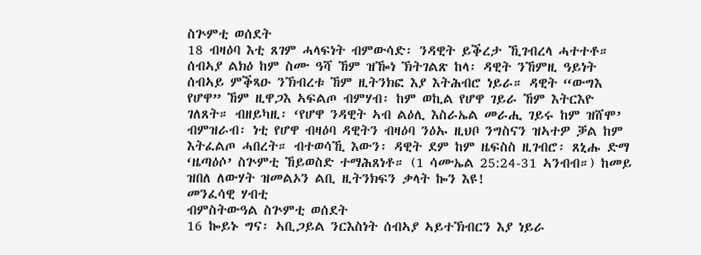ስጕምቲ ወሰደት
18 ብዛዕባ እቲ ጸገም ሓላፍነት ብምውሳድ፡ ንዳዊት ይቕረታ ኺገብረላ ሓተተቶ። ሰብኣያ ልክዕ ከም ስሙ ዓሻ ኸም ዝዀነ ኽትገልጽ ከላ፡ ዳዊት ንኸምዚ ዓይነት ሰብኣይ ምቕጻዑ ንኽብረቱ ኸም ዚትንክፎ እያ እትሕብሮ ነይራ። ዳዊት “ውግእ የሆዋ” ኸም ዚዋጋእ ኣፍልጦ ብምሃብ፡ ከም ወኪል የሆዋ ገይራ ኸም እትርእዮ ገለጸት። ብዘይካዚ፡ ‘የሆዋ ንዳዊት ኣብ ልዕሊ እስራኤል መራሒ ገይሩ ከም ዝሸሞ’ ብምዝራብ፡ ነቲ የሆዋ ብዛዕባ ዳዊትን ብዛዕባ ንዕኡ ዚህቦ ንግስናን ዝኣተዎ ቓል ከም እትፈልጦ ሓበረት። ብተወሳኺ እውን፡ ዳዊት ደም ከም ዜፍስስ ዚገብሮ፡ ጸኒሑ ድማ ‘ዜጣዕሶ’ ስጕምቲ ኸይወስድ ተማሕጸነቶ። (1 ሳሙኤል 25:24-31 ኣንብብ።) ከመይ ዝበለ ለውሃት ዝመልኦን ልቢ ዚትንክፍን ቃላት ኰን እዩ!
መንፈሳዊ ሃብቲ
ብምስትውዓል ስጕምቲ ወሰደት
16 ኰይኑ ግና፡ ኣቢጋይል ንርእስነት ሰብኣያ ኣይተኽብርን እያ ነይራ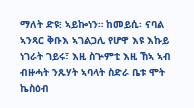ማለት ድዩ፧ ኣይኰነን። ከመይሲ፡ ናባል ኣንጻር ቅቡእ ኣገልጋሊ የሆዋ እዩ እኩይ ነገራት ገይሩ፣ እዚ ስጕምቲ እዚ ኸኣ ኣብ ብዙሓት ንጹሃት ኣባላት ስድራ ቤቱ ሞት ኬስዕብ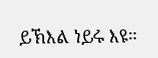ይኽእል ነይሩ እዩ።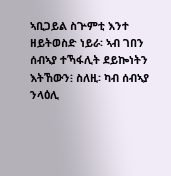ኣቢጋይል ስጕምቲ እንተ ዘይትወስድ ነይራ፡ ኣብ ገበን ሰብኣያ ተኻፋሊት ደይኰነትን እትኸውን፧ ስለዚ፡ ካብ ሰብኣያ ንላዕሊ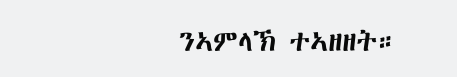ንኣምላኽ ተኣዘዘት።